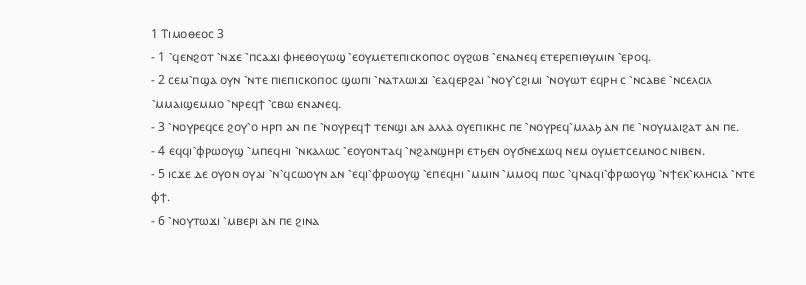1 Ⲧⲓⲙⲟⲑⲉⲟⲥ 3
- 1 ⳿ϥⲉⲛϩⲟⲧ ⳿ⲛϫⲉ ⳿ⲡⲥⲁϫⲓ ⲫⲏⲉⲑⲟⲩⲱϣ ⳿ⲉⲟⲩⲙⲉⲧⲉⲡⲓⲥⲕⲟⲡⲟⲥ ⲟⲩϩⲱⲃ ⳿ⲉⲛⲁⲛⲉϥ ⲉⲧⲉⲣⲉⲡⲓⲑⲩⲙⲓⲛ ⳿ⲉⲣⲟϥ.
- 2 ⲥⲉⲙ⳿ⲡϣⲁ ⲟⲩⲛ ⳿ⲛⲧⲉ ⲡⲓⲉⲡⲓⲥⲕⲟⲡⲟⲥ ϣⲱⲡⲓ ⳿ⲛⲁⲧⲗⲱⲓϫⲓ ⳿ⲉⲁϥⲉⲣϩⲁⲓ ⳿ⲛⲟⲩ⳿ⲥϩⲓⲙⲓ ⳿ⲛⲟⲩⲱⲧ ⲉϥⲣⲏ ⲥ ⳿ⲛⲥⲁⲃⲉ ⳿ⲛⲥⲉⲗⲥⲓⲗ ⳿ⲙⲙⲁⲓϣⲉⲙⲙⲟ ⳿ⲛⲣⲉϥϯ ⳿ⲥⲃⲱ ⲉⲛⲁⲛⲉϥ.
- 3 ⳿ⲛⲟⲩⲣⲉϥⲥⲉ ϩⲟⲩ⳿ⲟ ⲏⲣⲡ ⲁⲛ ⲡⲉ ⳿ⲛⲟⲩⲣⲉϥϯ ⲧⲉⲛϣⲓ ⲁⲛ ⲁⲗⲗⲁ ⲟⲩⲉⲡⲓⲕⲏⲥ ⲡⲉ ⳿ⲛⲟⲩⲣⲉϥ⳿ⲙⲗⲁϧ ⲁⲛ ⲡⲉ ⳿ⲛⲟⲩⲙⲁⲓϩⲁⲧ ⲁⲛ ⲡⲉ.
- 4 ⲉϥϥⲓ⳿ⲫⲣⲱⲟⲩϣ ⳿ⲙⲡⲉϥⲏⲓ ⳿ⲛⲕⲁⲗⲱⲥ ⳿ⲉⲟⲩⲟⲛⲧⲁϥ ⳿ⲛϩⲁⲛϣⲏⲣⲓ ⲉⲧϧⲉⲛ ⲟⲩϭⲛⲉϫⲱϥ ⲛⲉⲙ ⲟⲩⲙⲉⲧⲥⲉⲙⲛⲟⲥ ⲛⲓⲃⲉⲛ.
- 5 ⲓⲥϫⲉ ⲇⲉ ⲟⲩⲟⲛ ⲟⲩⲁⲓ ⳿ⲛ⳿ϥⲥⲱⲟⲩⲛ ⲁⲛ ⳿ⲉϥⲓ⳿ⲫⲣⲱⲟⲩϣ ⳿ⲉⲡⲉϥⲏⲓ ⳿ⲙⲙⲓⲛ ⳿ⲙⲙⲟϥ ⲡⲱⲥ ⳿ϥⲛⲁϥⲓ⳿ⲫⲣⲱⲟⲩϣ ⳿ⲛϯⲉⲕ⳿ⲕⲗⲏⲥⲓⲁ ⳿ⲛⲧⲉ ⲫϯ.
- 6 ⳿ⲛⲟⲩⲧⲱϫⲓ ⳿ⲙⲃⲉⲣⲓ ⲁⲛ ⲡⲉ ϩⲓⲛⲁ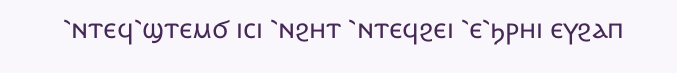⳿ⲛⲧⲉϥ⳿ϣⲧⲉⲙϭ ⲓⲥⲓ ⳿ⲛϩⲏⲧ ⳿ⲛⲧⲉϥϩⲉⲓ ⳿ⲉ⳿ϧⲣⲏⲓ ⲉⲩϩⲁⲡ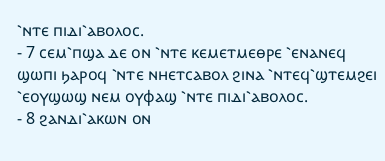⳿ⲛⲧⲉ ⲡⲓⲇⲓ⳿ⲁⲃⲟⲗⲟⲥ.
- 7 ⲥⲉⲙ⳿ⲡϣⲁ ⲇⲉ ⲟⲛ ⳿ⲛⲧⲉ ⲕⲉⲙⲉⲧⲙⲉⲑⲣⲉ ⳿ⲉⲛⲁⲛⲉϥ ϣⲱⲡⲓ ϧⲁⲣⲟϥ ⳿ⲛⲧⲉ ⲛⲏⲉⲧⲥⲁⲃⲟⲗ ϩⲓⲛⲁ ⳿ⲛⲧⲉϥ⳿ϣⲧⲉⲙϩⲉⲓ ⳿ⲉⲟⲩϣⲱϣ ⲛⲉⲙ ⲟⲩⲫⲁϣ ⳿ⲛⲧⲉ ⲡⲓⲇⲓ⳿ⲁⲃⲟⲗⲟⲥ.
- 8 ϩⲁⲛⲇⲓ⳿ⲁⲕⲱⲛ ⲟⲛ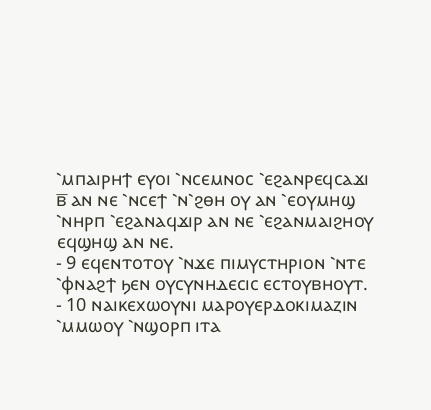⳿ⲙⲡⲁⲓⲣⲏϯ ⲉⲩⲟⲓ ⳿ⲛⲥⲉⲙⲛⲟⲥ ⳿ⲉϩⲁⲛⲣⲉϥⲥⲁϫⲓ ⲃ̅ ⲁⲛ ⲛⲉ ⳿ⲛⲥⲉϯ ⳿ⲛ⳿ϩⲑⲏ ⲟⲩ ⲁⲛ ⳿ⲉⲟⲩⲙⲏϣ ⳿ⲛⲏⲣⲡ ⳿ⲉϩⲁⲛⲁϥϫⲓⲣ ⲁⲛ ⲛⲉ ⳿ⲉϩⲁⲛⲙⲁⲓϩⲏⲟⲩ ⲉϥϣⲏϣ ⲁⲛ ⲛⲉ.
- 9 ⲉϥⲉⲛⲧⲟⲧⲟⲩ ⳿ⲛϫⲉ ⲡⲓⲙⲩⲥⲧⲏⲣⲓⲟⲛ ⳿ⲛⲧⲉ ⳿ⲫⲛⲁϩϯ ϧⲉⲛ ⲟⲩⲥⲩⲛⲏⲇⲉⲥⲓⲥ ⲉⲥⲧⲟⲩⲃⲏⲟⲩⲧ.
- 10 ⲛⲁⲓⲕⲉⲭⲱⲟⲩⲛⲓ ⲙⲁⲣⲟⲩⲉⲣⲇⲟⲕⲓⲙⲁⲍⲓⲛ ⳿ⲙⲙⲱⲟⲩ ⳿ⲛϣⲟⲣⲡ ⲓⲧⲁ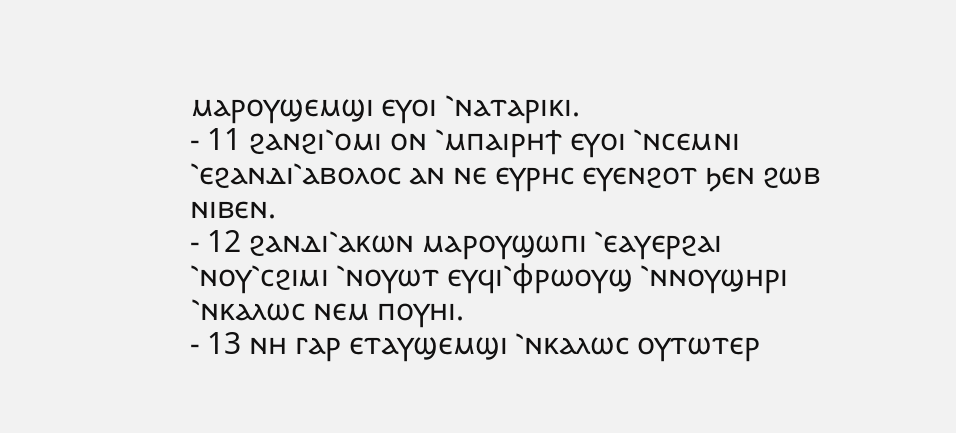ⲙⲁⲣⲟⲩϣⲉⲙϣⲓ ⲉⲩⲟⲓ ⳿ⲛⲁⲧⲁⲣⲓⲕⲓ.
- 11 ϩⲁⲛϩⲓ⳿ⲟⲙⲓ ⲟⲛ ⳿ⲙⲡⲁⲓⲣⲏϯ ⲉⲩⲟⲓ ⳿ⲛⲥⲉⲙⲛⲓ ⳿ⲉϩⲁⲛⲇⲓ⳿ⲁⲃⲟⲗⲟⲥ ⲁⲛ ⲛⲉ ⲉⲩⲣⲏⲥ ⲉⲩⲉⲛϩⲟⲧ ϧⲉⲛ ϩⲱⲃ ⲛⲓⲃⲉⲛ.
- 12 ϩⲁⲛⲇⲓ⳿ⲁⲕⲱⲛ ⲙⲁⲣⲟⲩϣⲱⲡⲓ ⳿ⲉⲁⲩⲉⲣϩⲁⲓ ⳿ⲛⲟⲩ⳿ⲥϩⲓⲙⲓ ⳿ⲛⲟⲩⲱⲧ ⲉⲩϥⲓ⳿ⲫⲣⲱⲟⲩϣ ⳿ⲛⲛⲟⲩϣⲏⲣⲓ ⳿ⲛⲕⲁⲗⲱⲥ ⲛⲉⲙ ⲡⲟⲩⲏⲓ.
- 13 ⲛⲏ ⲅⲁⲣ ⲉⲧⲁⲩϣⲉⲙϣⲓ ⳿ⲛⲕⲁⲗⲱⲥ ⲟⲩⲧⲱⲧⲉⲣ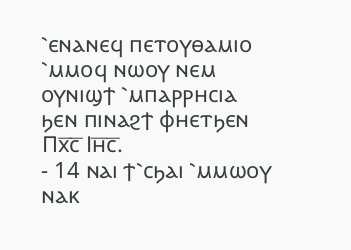⳿ⲉⲛⲁⲛⲉϥ ⲡⲉⲧⲟⲩⲑⲁⲙⲓⲟ ⳿ⲙⲙⲟϥ ⲛⲱⲟⲩ ⲛⲉⲙ ⲟⲩⲛⲓϣϯ ⳿ⲙⲡⲁⲣⲣⲏⲥⲓⲁ ϧⲉⲛ ⲡⲓⲛⲁϩϯ ⲫⲏⲉⲧϧⲉⲛ Ⲡⲭ̅ⲥ̅ Ⲓⲏ̅ⲥ̅.
- 14 ⲛⲁⲓ ϯ⳿ⲥϧⲁⲓ ⳿ⲙⲙⲱⲟⲩ ⲛⲁⲕ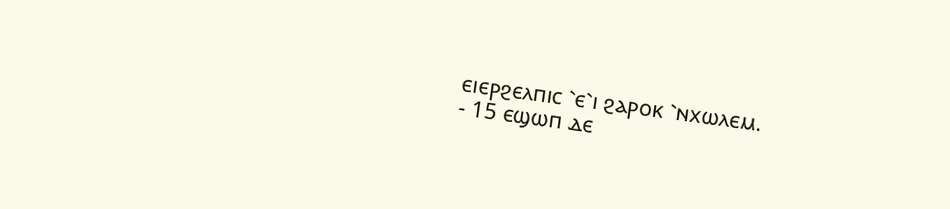ⲉⲓⲉⲣϩⲉⲗⲡⲓⲥ ⳿ⲉ⳿ⲓ ϩⲁⲣⲟⲕ ⳿ⲛⲭⲱⲗⲉⲙ.
- 15 ⲉϣⲱⲡ ⲇⲉ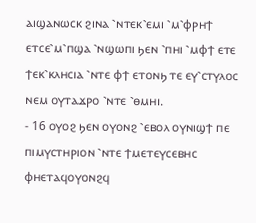ⲁⲓϣⲁⲛⲱⲥⲕ ϩⲓⲛⲁ ⳿ⲛⲧⲉⲕ⳿ⲉⲙⲓ ⳿ⲙ⳿ⲫⲣⲏϯ ⲉⲧⲥⲉ⳿ⲙ⳿ⲡϣⲁ ⳿ⲛϣⲱⲡⲓ ϧⲉⲛ ⳿ⲡⲏⲓ ⳿ⲙⲫϯ ⲉⲧⲉ ϯⲉⲕ⳿ⲕⲗⲏⲥⲓⲁ ⳿ⲛⲧⲉ ⲫϯ ⲉⲧⲟⲛϧ ⲧⲉ ⲉⲩ⳿ⲥⲧⲩⲗⲟⲥ ⲛⲉⲙ ⲟⲩⲧⲁϫⲣⲟ ⳿ⲛⲧⲉ ⳿ⲑⲙⲏⲓ.
- 16 ⲟⲩⲟϩ ϧⲉⲛ ⲟⲩⲟⲛϩ ⳿ⲉⲃⲟⲗ ⲟⲩⲛⲓϣϯ ⲡⲉ ⲡⲓⲙⲩⲥⲧⲏⲣⲓⲟⲛ ⳿ⲛⲧⲉ ϯⲙⲉⲧⲉⲩⲥⲉⲃⲏⲥ ⲫⲏⲉⲧⲁϥⲟⲩⲟⲛϩϥ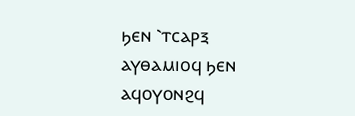ϧⲉⲛ ⳿ⲧⲥⲁⲣⲝ ⲁⲩⲑⲁⲙⲓⲟϥ ϧⲉⲛ ⲁϥⲟⲩⲟⲛϩϥ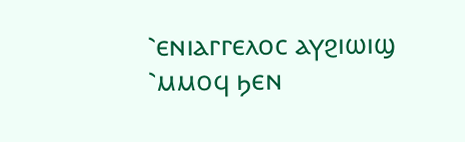⳿ⲉⲛⲓⲁⲅⲅⲉⲗⲟⲥ ⲁⲩϩⲓⲱⲓϣ ⳿ⲙⲙⲟϥ ϧⲉⲛ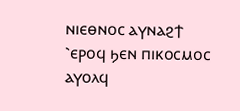ⲛⲓⲉⲑⲛⲟⲥ ⲁⲩⲛⲁϩϯ ⳿ⲉⲣⲟϥ ϧⲉⲛ ⲡⲓⲕⲟⲥⲙⲟⲥ ⲁⲩⲟⲗϥ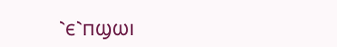⳿ⲉ⳿ⲡϣⲱⲓ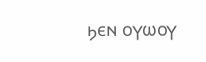ϧⲉⲛ ⲟⲩⲱⲟⲩ